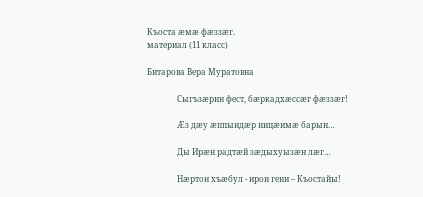Къоста æмæ фæззæг.
материал (11 класс)

Битарова Вера Муратовна

               Сыгъзæрин фест, бæркадхæссæг фæззæг!

               Æз дæу æппындæр ницæимæ барын…

               Ды Ирæн радтæй зæдыхуызæн лæг…

               Нæртон хъæбул - ирон гени – Къостайы!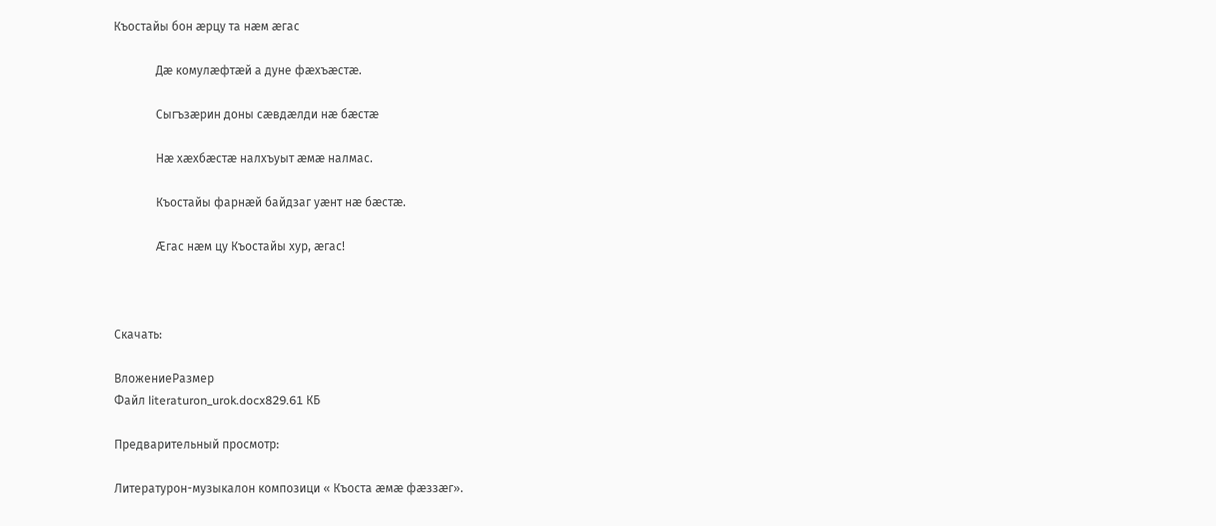Къостайы бон æрцу та нæм æгас

              Дæ комулæфтæй а дуне фæхъæстæ.

              Сыгъзæрин доны сæвдæлди нæ бæстæ

              Нæ хæхбæстæ налхъуыт æмæ налмас.

              Къостайы фарнæй байдзаг уæнт нæ бæстæ.

              Æгас нæм цу Къостайы хур, æгас!



Скачать:

ВложениеРазмер
Файл literaturon_urok.docx829.61 КБ

Предварительный просмотр:

Литературон-музыкалон композици « Къоста æмæ фæззæг».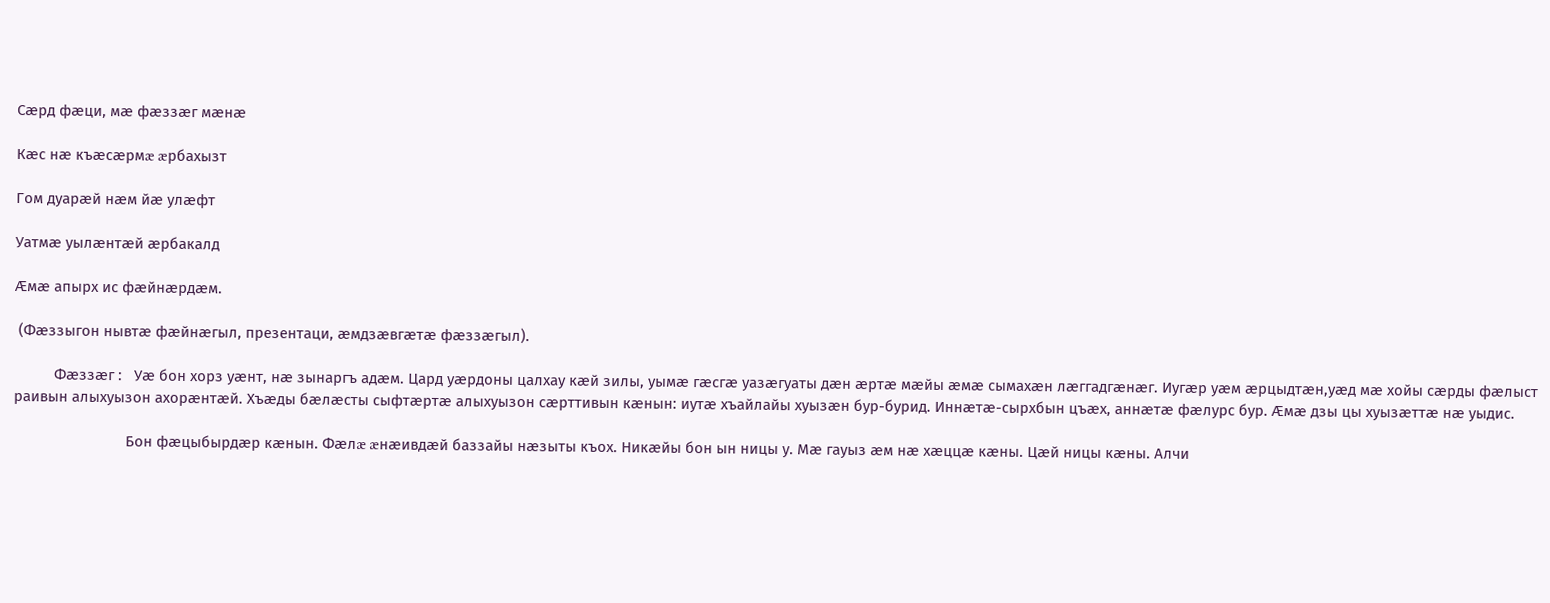Сæрд фæци, мæ фæззæг мæнæ

Кæс нæ къæсæрмæ æрбахызт

Гом дуарæй нæм йæ улæфт

Уатмæ уылæнтæй æрбакалд

Æмæ апырх ис фæйнæрдæм.

 (Фæззыгон нывтæ фæйнæгыл, презентаци, æмдзæвгæтæ фæззæгыл).

          Фæззæг :   Уæ бон хорз уæнт, нæ зынаргъ адæм. Цард уæрдоны цалхау кæй зилы, уымæ гæсгæ уазæгуаты дæн æртæ мæйы æмæ сымахæн лæггадгæнæг. Иугæр уæм æрцыдтæн,уæд мæ хойы сæрды фæлыст раивын алыхуызон ахорæнтæй. Хъæды бæлæсты сыфтæртæ алыхуызон сæрттивын кæнын: иутæ хъайлайы хуызæн бур-бурид. Иннæтæ-сырхбын цъæх, аннæтæ фæлурс бур. Æмæ дзы цы хуызæттæ нæ уыдис.

                            Бон фæцыбырдæр кæнын. Фæлæ æнæивдæй баззайы нæзыты къох. Никæйы бон ын ницы у. Мæ гауыз æм нæ хæццæ кæны. Цæй ницы кæны. Алчи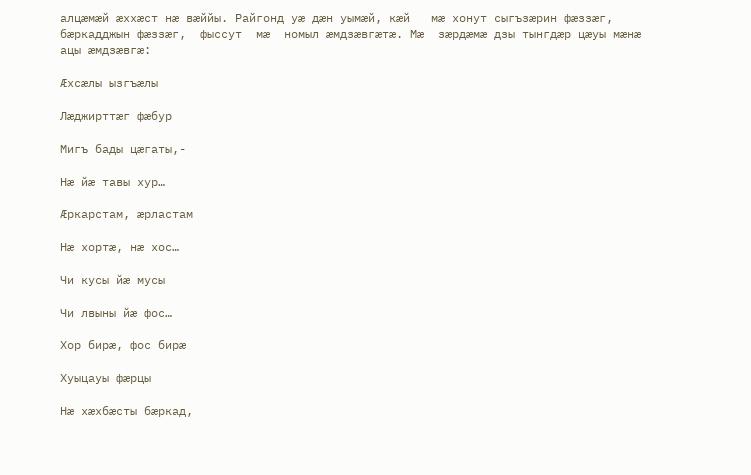алцæмæй æххæст нæ вæййы. Райгонд уæ дæн уымæй, кæй   мæ хонут сыгъзæрин фæззæг, бæркадджын фæззæг,  фыссут  мæ  номыл æмдзæвгæтæ. Мæ  зæрдæмæ дзы тынгдæр цæуы мæнæ ацы æмдзæвгæ:

Æхсæлы ызгъæлы

Лæджирттæг фæбур

Мигъ бады цæгаты,-

Нæ йæ тавы хур…

Æркарстам, æрластам

Нæ хортæ, нæ хос…

Чи кусы йæ мусы

Чи лвыны йæ фос…

Хор бирæ, фос бирæ

Хуыцауы фæрцы

Нæ хæхбæсты бæркад,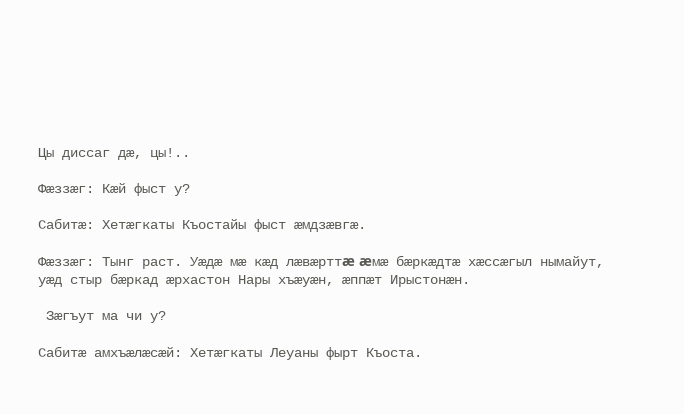Цы диссаг дæ, цы!..

Фæззæг: Кæй фыст у?

Сабитæ: Хетæгкаты Къостайы фыст æмдзæвгæ.

Фæззæг: Тынг раст. Уæдæ мæ кæд лæвæрттæ æмæ бæркæдтæ хæссæгыл нымайут, уæд стыр бæркад æрхастон Нары хъæуæн, æппæт Ирыстонæн.

 Зæгъут ма чи у?

Сабитæ амхъæлæсæй: Хетæгкаты Леуаны фырт Къоста.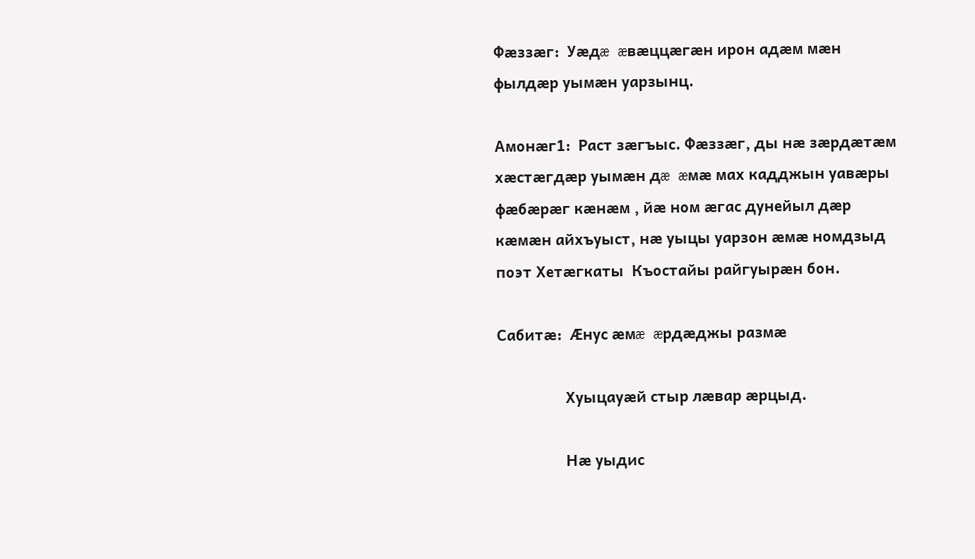Фæззæг:  Уæдæ æвæццæгæн ирон адæм мæн фылдæр уымæн уарзынц.

Амонæг1:  Раст зæгъыс. Фæззæг, ды нæ зæрдæтæм хæстæгдæр уымæн дæ æмæ мах кадджын уавæры фæбæрæг кæнæм , йæ ном æгас дунейыл дæр кæмæн айхъуыст, нæ уыцы уарзон æмæ номдзыд поэт Хетæгкаты  Къостайы райгуырæн бон.

Сабитæ:  Æнус æмæ æрдæджы размæ

                 Хуыцауæй стыр лæвар æрцыд.

                 Нæ уыдис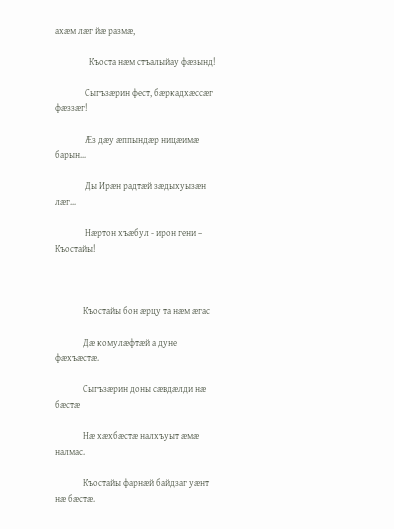ахæм лæг йæ размæ,

                 Къоста нæм стъалыйау фæзынд!

               Сыгъзæрин фест, бæркадхæссæг фæззæг!

               Æз дæу æппындæр ницæимæ барын…

               Ды Ирæн радтæй зæдыхуызæн лæг…

               Нæртон хъæбул - ирон гени – Къостайы!



              Къостайы бон æрцу та нæм æгас

              Дæ комулæфтæй а дуне фæхъæстæ.

              Сыгъзæрин доны сæвдæлди нæ бæстæ

              Нæ хæхбæстæ налхъуыт æмæ налмас.

              Къостайы фарнæй байдзаг уæнт нæ бæстæ.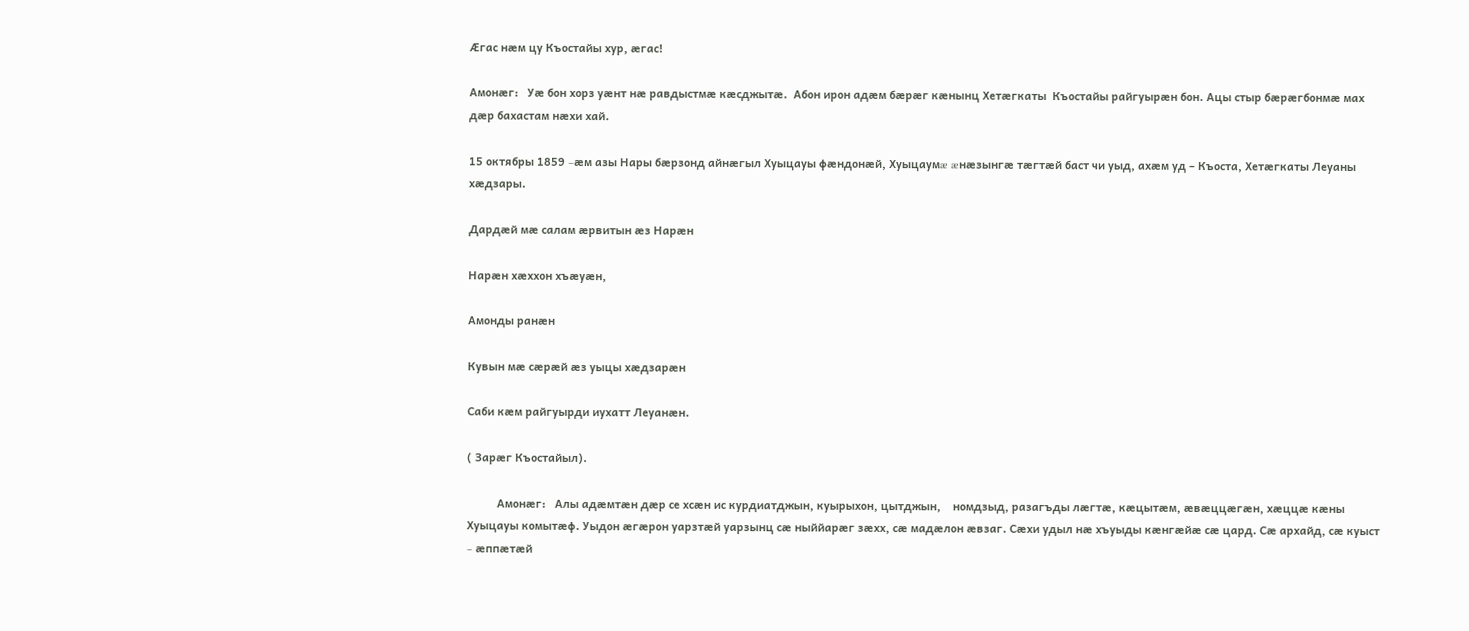Æгас нæм цу Къостайы хур, æгас!

Амонæг:   Уæ бон хорз уæнт нæ равдыстмæ кæсджытæ.  Абон ирон адæм бæрæг кæнынц Хетæгкаты  Къостайы райгуырæн бон. Ацы стыр бæрæгбонмæ мах дæр бахастам нæхи хай.

15 октябры 1859 –æм азы Нары бæрзонд айнæгыл Хуыцауы фæндонæй, Хуыцаумæ æнæзынгæ тæгтæй баст чи уыд, ахæм уд – Къоста, Хетæгкаты Леуаны хæдзары.

Дардæй мæ салам æрвитын æз Нарæн

Нарæн хæххон хъæуæн,

Амонды ранæн

Кувын мæ сæрæй æз уыцы хæдзарæн

Саби кæм райгуырди иухатт Леуанæн.

( Зарæг Къостайыл).

          Амонæг:   Алы адæмтæн дæр се хсæн ис курдиатджын, куырыхон, цытджын,    номдзыд, разагъды лæгтæ, кæцытæм, æвæццæгæн, хæццæ кæны  Хуыцауы комытæф. Уыдон æгæрон уарзтæй уарзынц сæ ныййарæг зæхх, сæ мадæлон æвзаг. Сæхи удыл нæ хъуыды кæнгæйæ сæ цард. Сæ архайд, сæ куыст – æппæтæй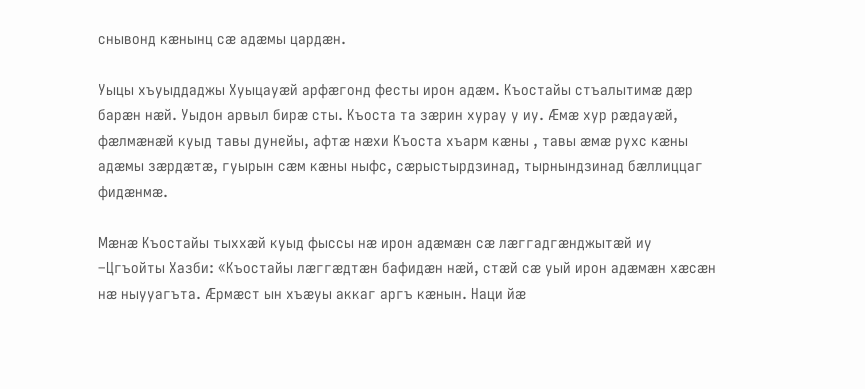снывонд кæнынц сæ адæмы цардæн.

Уыцы хъуыддаджы Хуыцауæй арфæгонд фесты ирон адæм. Къостайы стъалытимæ дæр барæн нæй. Уыдон арвыл бирæ сты. Къоста та зæрин хурау у иу. Æмæ хур рæдауæй, фæлмæнæй куыд тавы дунейы, афтæ нæхи Къоста хъарм кæны , тавы æмæ рухс кæны адæмы зæрдæтæ, гуырын сæм кæны ныфс, сæрыстырдзинад, тырнындзинад бæллиццаг фидæнмæ.

Мæнæ Къостайы тыххæй куыд фыссы нæ ирон адæмæн сæ лæггадгæнджытæй иу –Цгъойты Хазби: «Къостайы лæггæдтæн бафидæн нæй, стæй сæ уый ирон адæмæн хæсæн нæ ныууагъта. Æрмæст ын хъæуы аккаг аргъ кæнын. Наци йæ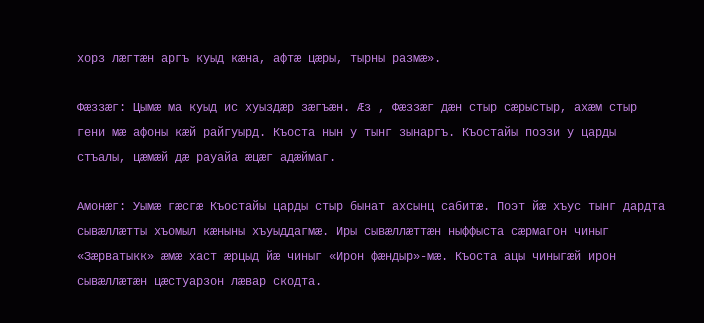хорз лæгтæн аргъ куыд кæна, афтæ цæры, тырны размæ».

Фæззæг: Цымæ ма куыд ис хуыздæр зæгъæн. Æз , Фæззæг дæн стыр сæрыстыр, ахæм стыр гени мæ афоны кæй райгуырд. Къоста нын у тынг зынаргъ. Къостайы поэзи у царды стъалы, цæмæй дæ рауайа æцæг адæймаг.

Амонæг: Уымæ гæсгæ Къостайы царды стыр бынат ахсынц сабитæ. Поэт йæ хъус тынг дардта сывæллæтты хъомыл кæныны хъуыддагмæ. Иры сывæллæттæн ныффыста сæрмагон чиныг «Зæрватыкк» æмæ хаст æрцыд йæ чиныг «Ирон фæндыр»-мæ. Къоста ацы чиныгæй ирон сывæллæтæн цæстуарзон лæвар скодта.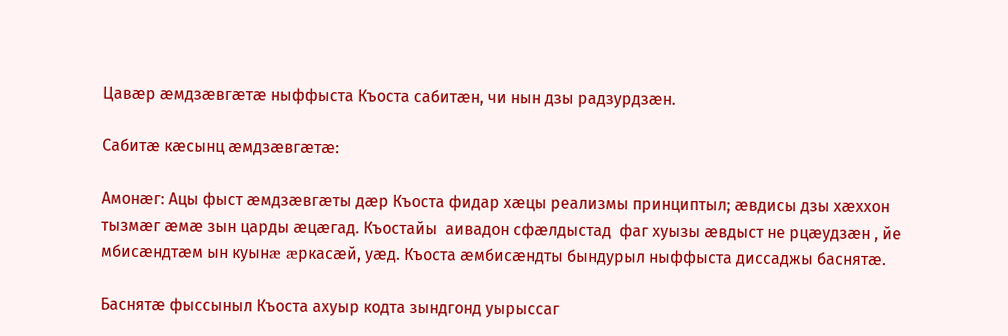Цавæр æмдзæвгæтæ ныффыста Къоста сабитæн, чи нын дзы радзурдзæн.

Сабитæ кæсынц æмдзæвгæтæ:

Амонæг: Ацы фыст æмдзæвгæты дæр Къоста фидар хæцы реализмы принциптыл; æвдисы дзы хæххон тызмæг æмæ зын царды æцæгад. Къостайы  аивадон сфæлдыстад  фаг хуызы æвдыст не рцæудзæн , йе мбисæндтæм ын куынæ æркасæй, уæд. Къоста æмбисæндты бындурыл ныффыста диссаджы баснятæ.

Баснятæ фыссыныл Къоста ахуыр кодта зындгонд уырыссаг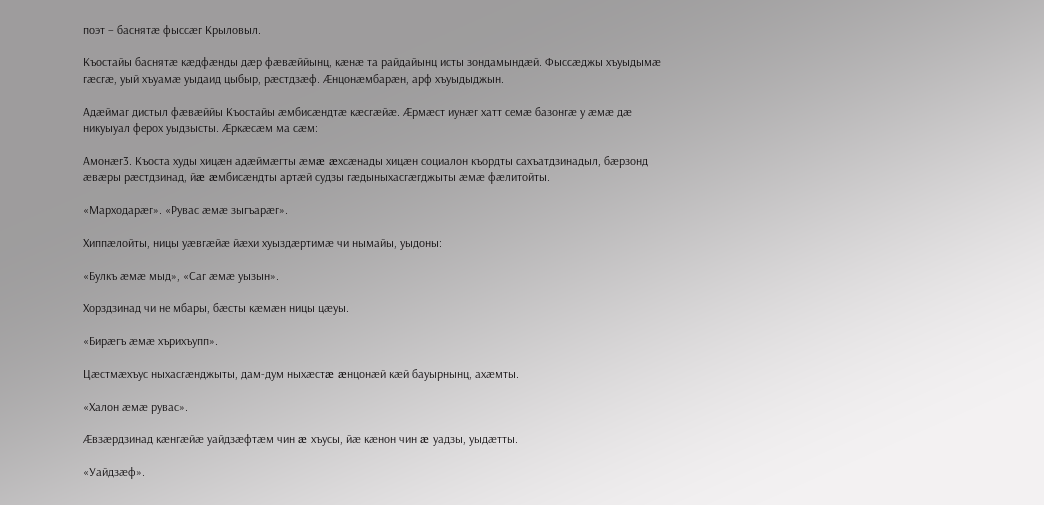поэт – баснятæ фыссæг Крыловыл.

Къостайы баснятæ кæдфæнды дæр фæвæййынц, кæнæ та райдайынц исты зондамындæй. Фыссæджы хъуыдымæ гæсгæ, уый хъуамæ уыдаид цыбыр, рæстдзæф. Æнцонæмбарæн, арф хъуыдыджын.

Адæймаг дистыл фæвæййы Къостайы æмбисæндтæ кæсгæйæ. Æрмæст иунæг хатт семæ базонгæ у æмæ дæ никуыуал ферох уыдзысты. Æркæсæм ма сæм:

Амонæг3. Къоста худы хицæн адæймæгты æмæ æхсæнады хицæн социалон къордты сахъатдзинадыл, бæрзонд æвæры рæстдзинад, йæ æмбисæндты артæй судзы гæдыныхасгæгджыты æмæ фæлитойты.

«Марходарæг». «Рувас æмæ зыгъарæг».

Хиппæлойты, ницы уæвгæйæ йæхи хуыздæртимæ чи нымайы, уыдоны:

«Булкъ æмæ мыд», «Саг æмæ уызын».

Хорздзинад чи не мбары, бæсты кæмæн ницы цæуы.

«Бирæгъ æмæ хърихъупп».

Цæстмæхъус ныхасгæнджыты, дам-дум ныхæстæ æнцонæй кæй бауырнынц, ахæмты.

«Халон æмæ рувас».

Æвзæрдзинад кæнгæйæ уайдзæфтæм чин æ хъусы, йæ кæнон чин æ уадзы, уыдæтты.

«Уайдзæф».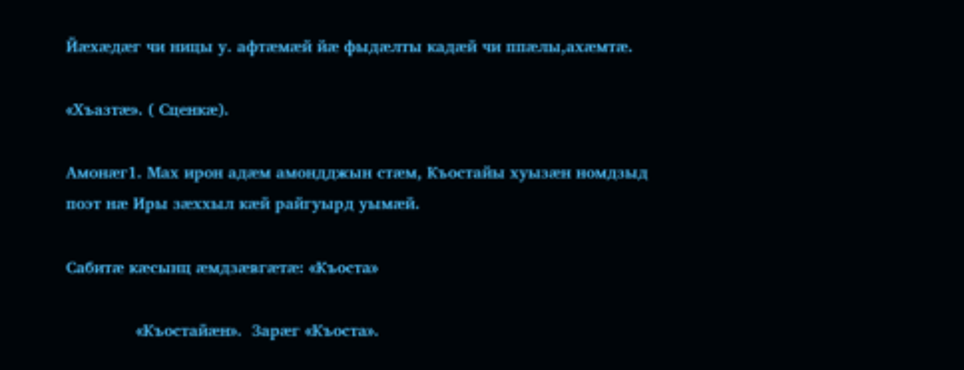Йæхæдæг чи ницы у. афтæмæй йæ фыдæлты кадæй чи ппæлы,ахæмтæ.

«Хъазтæ». ( Сценкæ).

Амонæг1. Мах ирон адæм амондджын стæм, Къостайы хуызæн номдзыд поэт нæ Иры зæххыл кæй райгуырд уымæй.

Сабитæ кæсынц æмдзæвгæтæ: «Къоста»

              «Къостайæн».  Зарæг «Къоста».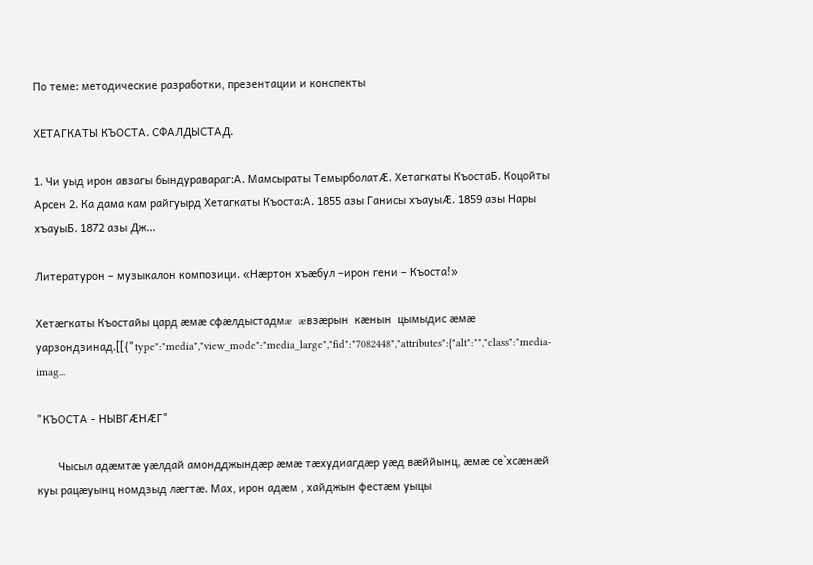По теме: методические разработки, презентации и конспекты

ХЕТАГКАТЫ КЪОСТА. СФАЛДЫСТАД.

1. Чи уыд ирон авзагы бындуравараг:А. Мамсыраты ТемырболатÆ. Хетагкаты КъостаБ. Коцойты Арсен 2. Ка дама кам райгуырд Хетагкаты Къоста:А. 1855 азы Ганисы хъауыÆ. 1859 азы Нары хъауыБ. 1872 азы Дж...

Литературон – музыкалон композици. «Нæртон хъæбул –ирон гени – Къоста!»

Хетæгкаты Къостайы цард æмæ сфæлдыстадмæ  æвзæрын  кæнын  цымыдис æмæ уарзондзинад.[[{"type":"media","view_mode":"media_large","fid":"7082448","attributes":{"alt":"","class":"media-imag...

"КЪОСТА - НЫВГÆНÆГ"

       Чысыл адæмтæ уæлдай амондджындæр æмæ тæхудиагдæр уæд вæййынц, æмæ се`хсæнæй куы рацæуынц номдзыд лæгтæ. Мах, ирон адæм , хайджын фестæм уыцы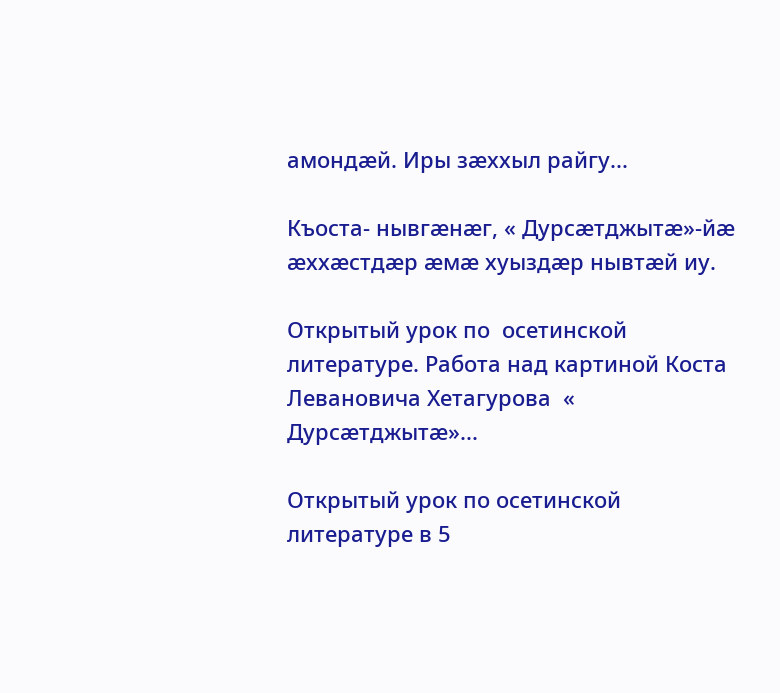амондæй. Иры зæххыл райгу...

Къоста- нывгæнæг, « Дурсæтджытæ»-йæ æххæстдæр æмæ хуыздæр нывтæй иу.

Открытый урок по  осетинской литературе. Работа над картиной Коста  Левановича Хетагурова  « Дурсæтджытæ»...

Открытый урок по осетинской литературе в 5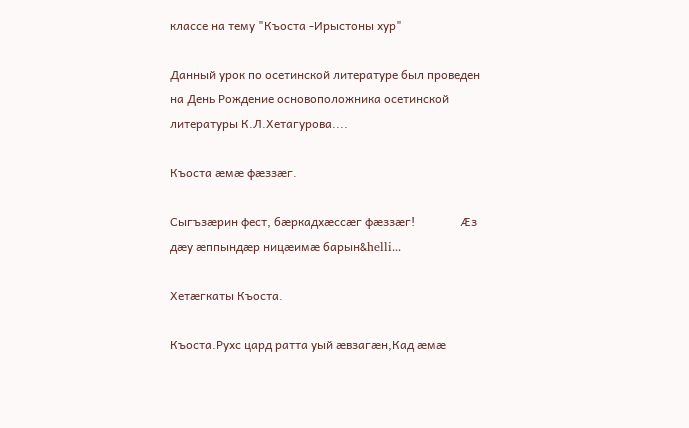классе на тему "Къоста -Ирыстоны хур"

Данный урок по осетинской литературе был проведен на День Рождение основоположника осетинской литературы К.Л.Хетагурова....

Къоста æмæ фæззæг.

Сыгъзæрин фест, бæркадхæссæг фæззæг!               Æз дæу æппындæр ницæимæ барын&helli...

Хетæгкаты Къоста.

Къоста.Рухс цард ратта уый æвзагæн,Кад æмæ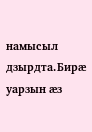намысыл дзырдта.Бирæ уарзын æз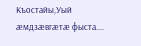Къостайы,Уый æмдзæвгæтæ фыста....